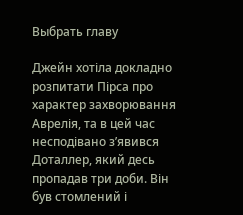Выбрать главу

Джейн хотіла докладно розпитати Пірса про характер захворювання Аврелія, та в цей час несподівано з’явився Доталлер, який десь пропадав три доби. Він був стомлений і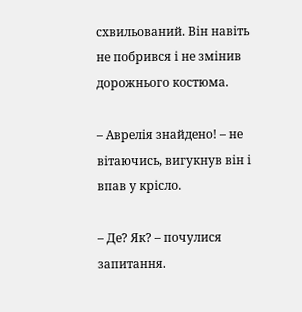схвильований. Він навіть не побрився і не змінив дорожнього костюма.

– Аврелія знайдено! – не вітаючись, вигукнув він і впав у крісло.

– Де? Як? – почулися запитання.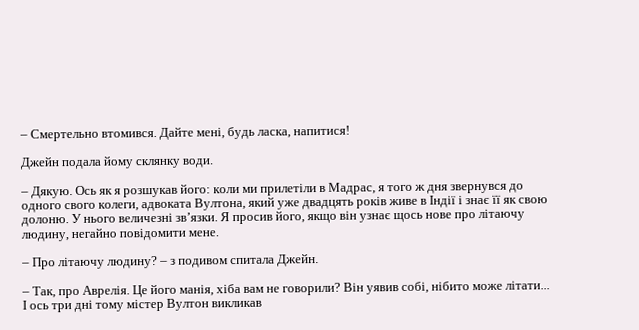– Смертельно втомився. Дайте мені, будь ласка, напитися!

Джейн подала йому склянку води.

– Дякую. Ось як я розшукав його: коли ми прилетіли в Мадрас, я того ж дня звернувся до одного свого колеги, адвоката Вултона, який уже двадцять років живе в Індії і знає її як свою долоню. У нього величезні зв’язки. Я просив його, якщо він узнає щось нове про літаючу людину, негайно повідомити мене.

– Про літаючу людину? – з подивом спитала Джейн.

– Так, про Аврелія. Це його манія, хіба вам не говорили? Він уявив собі, нібито може літати... І ось три дні тому містер Вултон викликав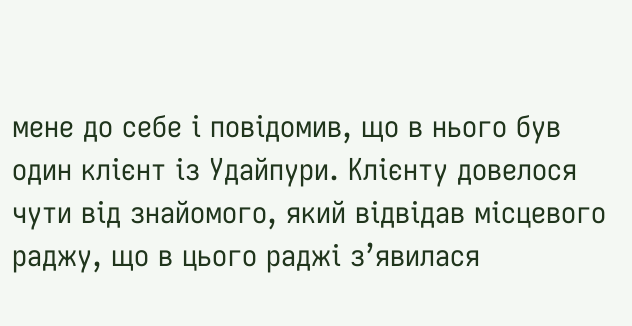мене до себе і повідомив, що в нього був один клієнт із Удайпури. Клієнту довелося чути від знайомого, який відвідав місцевого раджу, що в цього раджі з’явилася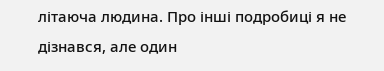літаюча людина. Про інші подробиці я не дізнався, але один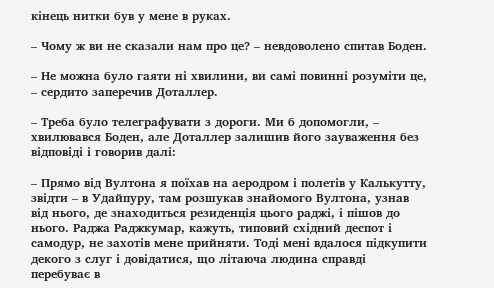кінець нитки був у мене в руках.

– Чому ж ви не сказали нам про це? – невдоволено спитав Боден.

– Не можна було гаяти ні хвилини, ви самі повинні розуміти це, – сердито заперечив Доталлер.

– Треба було телеграфувати з дороги. Ми б допомогли, – хвилювався Боден, але Доталлер залишив його зауваження без відповіді і говорив далі:

– Прямо від Вултона я поїхав на аеродром і полетів у Калькутту, звідти – в Удайпуру, там розшукав знайомого Вултона, узнав від нього, де знаходиться резиденція цього раджі, і пішов до нього. Раджа Раджкумар, кажуть, типовий східний деспот і самодур, не захотів мене прийняти. Тоді мені вдалося підкупити декого з слуг і довідатися, що літаюча людина справді перебуває в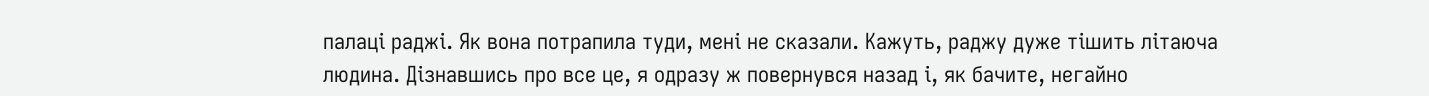палаці раджі. Як вона потрапила туди, мені не сказали. Кажуть, раджу дуже тішить літаюча людина. Дізнавшись про все це, я одразу ж повернувся назад і, як бачите, негайно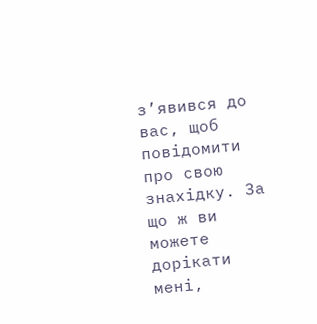з’явився до вас, щоб повідомити про свою знахідку. За що ж ви можете дорікати мені,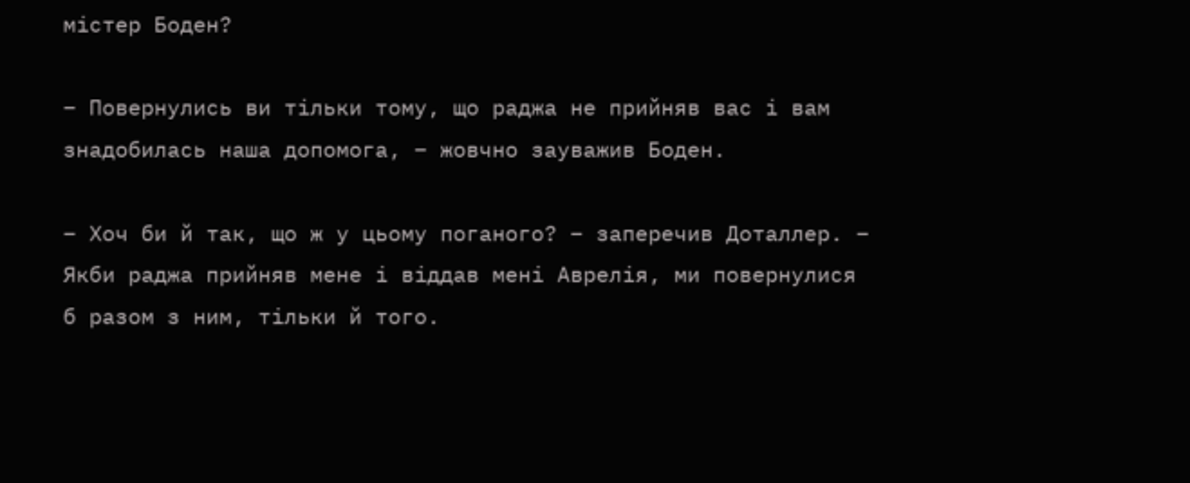містер Боден?

– Повернулись ви тільки тому, що раджа не прийняв вас і вам знадобилась наша допомога, – жовчно зауважив Боден.

– Хоч би й так, що ж у цьому поганого? – заперечив Доталлер. – Якби раджа прийняв мене і віддав мені Аврелія, ми повернулися б разом з ним, тільки й того.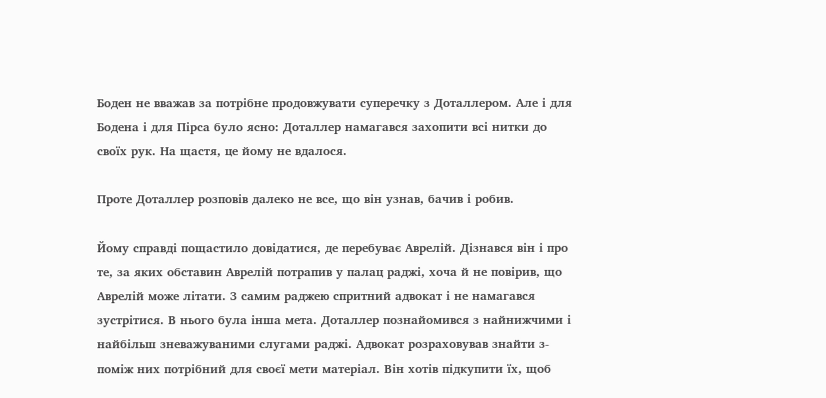Боден не вважав за потрібне продовжувати суперечку з Доталлером. Але і для Бодена і для Пірса було ясно: Доталлер намагався захопити всі нитки до своїх рук. На щастя, це йому не вдалося.

Проте Доталлер розповів далеко не все, що він узнав, бачив і робив.

Йому справді пощастило довідатися, де перебуває Аврелій. Дізнався він і про те, за яких обставин Аврелій потрапив у палац раджі, хоча й не повірив, що Аврелій може літати. З самим раджею спритний адвокат і не намагався зустрітися. В нього була інша мета. Доталлер познайомився з найнижчими і найбільш зневажуваними слугами раджі. Адвокат розраховував знайти з-поміж них потрібний для своєї мети матеріал. Він хотів підкупити їх, щоб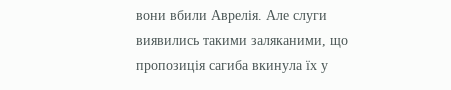вони вбили Аврелія. Але слуги виявились такими заляканими, що пропозиція сагиба вкинула їх у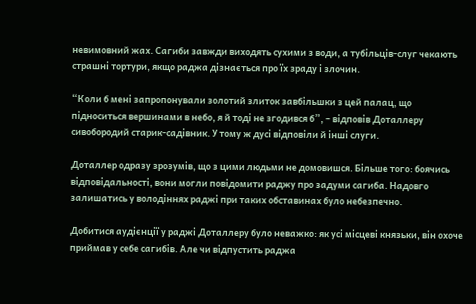невимовний жах. Сагиби завжди виходять сухими з води, а тубільців-слуг чекають страшні тортури, якщо раджа дізнається про їх зраду і злочин.

“Коли б мені запропонували золотий злиток завбільшки з цей палац, що підноситься вершинами в небо, я й тоді не згодився б”, – відповів Доталлеру сивобородий старик-садівник. У тому ж дусі відповіли й інші слуги.

Доталлер одразу зрозумів, що з цими людьми не домовишся. Більше того: боячись відповідальності, вони могли повідомити раджу про задуми сагиба. Надовго залишатись у володіннях раджі при таких обставинах було небезпечно.

Добитися аудієнції у раджі Доталлеру було неважко: як усі місцеві князьки, він охоче приймав у себе сагибів. Але чи відпустить раджа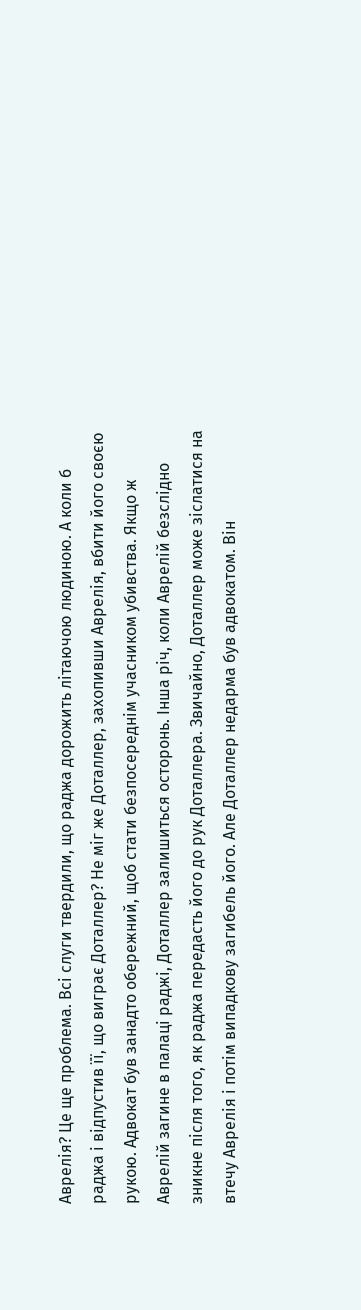Аврелія? Це ще проблема. Всі слуги твердили, що раджа дорожить літаючою людиною. А коли б раджа і відпустив її, що виграє Доталлер? Не міг же Доталлер, захопивши Аврелія, вбити його своєю рукою. Адвокат був занадто обережний, щоб стати безпосереднім учасником убивства. Якщо ж Аврелій загине в палаці раджі, Доталлер залишиться осторонь. Інша річ, коли Аврелій безслідно зникне після того, як раджа передасть його до рук Доталлера. Звичайно, Доталлер може зіслатися на втечу Аврелія і потім випадкову загибель його. Але Доталлер недарма був адвокатом. Він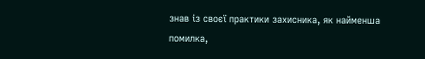знав із своєї практики захисника, як найменша помилка,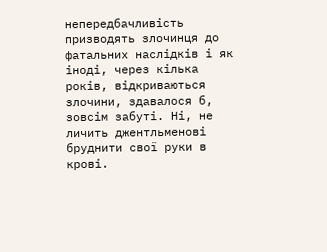непередбачливість призводять злочинця до фатальних наслідків і як іноді, через кілька років, відкриваються злочини, здавалося б, зовсім забуті. Ні, не личить джентльменові бруднити свої руки в крові.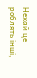Нехай це роблять інші,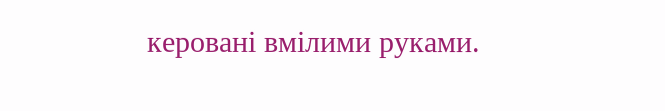керовані вмілими руками.